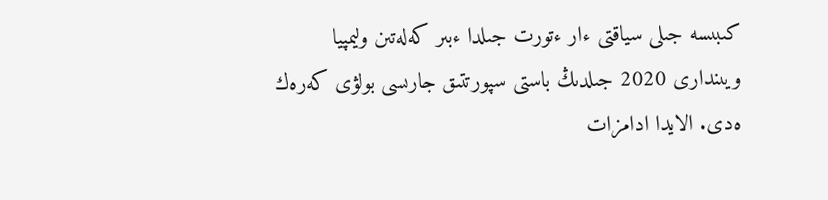كىبىسە جىلى سياقتى ءار ءتورت جىلدا ءبىر كەلەتىن وليمپيا ويىندارى 2020 جىلدىڭ باستى سپورتتىق جارىسى بولۋى كەرەك ەدى. الايدا ادامزات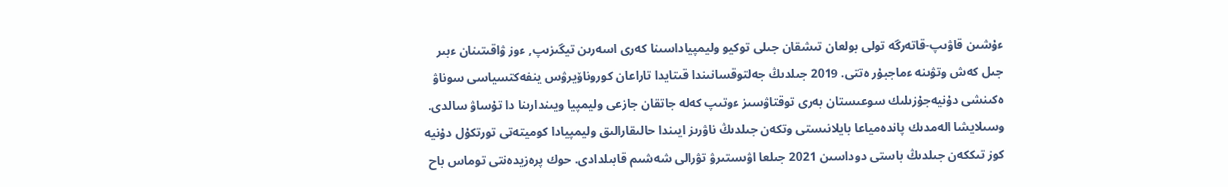ءۇشىن قاۋىپ-قاتەرگە تولى بولعان تىشقان جىلى توكيو وليمپياداسىنا كەرى اسەرىن تيگىزىپ, ءوز ۋاقىتىنان ءبىر جىل كەش وتۋىنە ءماجبۇر ەتتى. 2019 جىلدىڭ جەلتوقسانىندا قىتايدا تاراعان كوروناۆيرۋس ينفەكتسياسى سوناۋ ەكىنشى دۇنيەجۇزىلىك سوعىستان بەرى توقتاۋسىز ءوتىپ كەلە جاتقان جازعى وليمپيا ويىندارىنا دا تۇساۋ سالدى.
وسىلايشا الەمدىك پاندەمياعا بايلانىستى وتكەن جىلدىڭ ناۋرىز ايىندا حالىقارالىق وليمپيادا كوميتەتى تورتكۇل دۇنيە كوز تىككەن جىلدىڭ باستى دوداسىن 2021 جىلعا اۋىستىرۋ تۋرالى شەشىم قابىلدادى. حوك پرەزيدەنتى توماس باح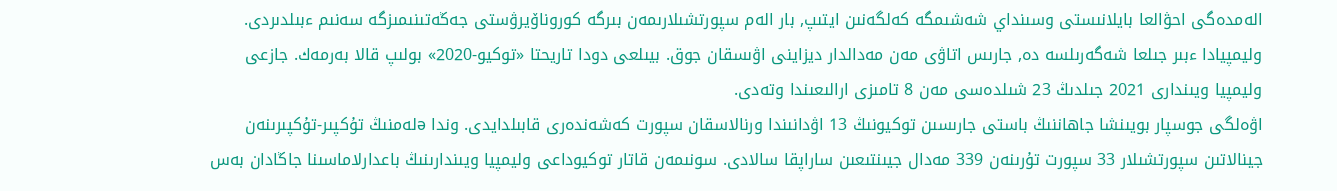الەمدەگى احۋالعا بايلانىستى وسىنداي شەشىمگە كەلگەنىن ايتىپ, بار الەم سپورتشىلارىمەن بىرگە كوروناۆيرۋستى جەڭەتىنىمىزگە سەنىم ءبىلدىردى. وليمپيادا ءبىر جىلعا شەگەرىلسە دە, جارىس اتاۋى مەن مەدالدار ديزاينى اۋىسقان جوق. بيىلعى دودا تاريحتا «توكيو-2020» بولىپ قالا بەرمەك. جازعى وليمپيا ويىندارى 2021 جىلدىڭ 23 شىلدەسى مەن 8 تامىزى ارالىعىندا وتەدى.
اۋەلگى جوسپار بويىنشا جاھاننىڭ باستى جارىسىن توكيونىڭ 13 اۋدانىندا ورنالاسقان سپورت كەشەندەرى قابىلدايدى. وندا əلەمنىڭ تۇكپىر-تۇكپىرىنەن جينالاتىن سپورتشىلار 33 سپورت تۇرىنەن 339 مەدال جيىنتىعىن ساراپقا سالادى. سونىمەن قاتار توكيوداعى وليمپيا ويىندارىنىڭ باعدارلاماسىنا جاڭادان بەس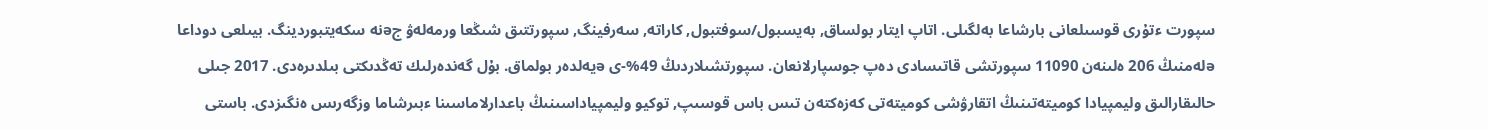سپورت ءتۇرى قوسىلعانى بارشاعا بەلگىلى. اتاپ ايتار بولساق, بەيسبول/سوفتبول, كاراتە, سەرفينگ, سپورتتىق شىڭعا ورمەلەۋ جəنە سكەيتبوردينگ. بيىلعى دوداعا əلەمنىڭ 206 ەلىنەن 11090 سپورتشى قاتىسادى دەپ جوسپارلانعان. سپورتشىلاردىڭ 49%-ى əيەلدەر بولماق. بۇل گەندەرلىك تەڭدىكتى بىلدىرەدى. 2017 جىلى حالىقارالىق وليمپيادا كوميتەتىنىڭ اتقارۋشى كوميتەتى كەزەكتەن تىس باس قوسىپ, توكيو وليمپياداسىنىڭ باعدارلاماسىنا ءبىرشاما وزگەرىس ەنگىزدى. باستى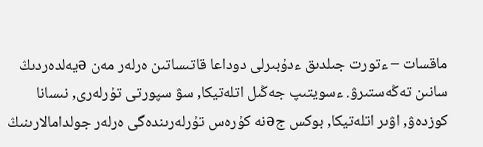ماقسات – ءتورت جىلدىق ءدۇبىرلى دوداعا قاتىساتىن ەرلەر مەن əيەلدەردىڭ سانىن تەڭەستىرۋ. ءسويتىپ جەڭىل اتلەتيكا, سۋ سپورتى تۇرلەرى, نىسانا كوزدەۋ, اۋىر اتلەتيكا, بوكس جəنە كۇرەس تۇرلەرىندەگى ەرلەر جولدامالارىنىڭ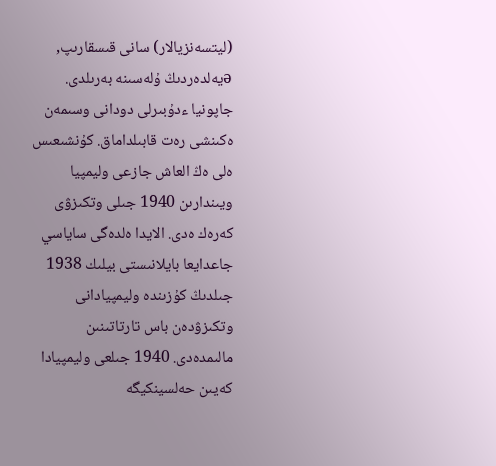(ليتسەنزيالار) سانى قىسقارىپ, əيەلدەردىڭ ۇلەسىنە بەرىلدى.
جاپونيا ءدۇبىرلى دودانى وسىمەن ەكىنشى رەت قابىلداماق. كۇنشىعىس ەلى ەڭ العاش جازعى وليمپيا ويىندارىن 1940 جىلى وتكىزۋى كەرەك ەدى. الايدا ەلدەگى ساياسي جاعدايعا بايلانىستى بيلىك 1938 جىلدىڭ كۇزىندە وليمپيادانى وتكىزۋدەن باس تارتاتىنىن مالىمدەدى. 1940 جىلعى وليمپيادا كەيىن حەلسينكيگە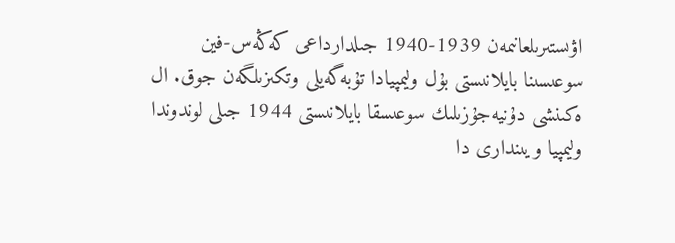اۋىستىرىلعانىمەن 1939-1940 جىلدارداعى كەڭەس-فين سوعىسىنا بايلانىستى بۇل وليمپيادا تۇبەگەيلى وتكىزىلگەن جوق. ال ەكىنشى دۇنيەجۇزىلىك سوعىسقا بايلانىستى 1944 جىلى لوندوندا وليمپيا ويىندارى دا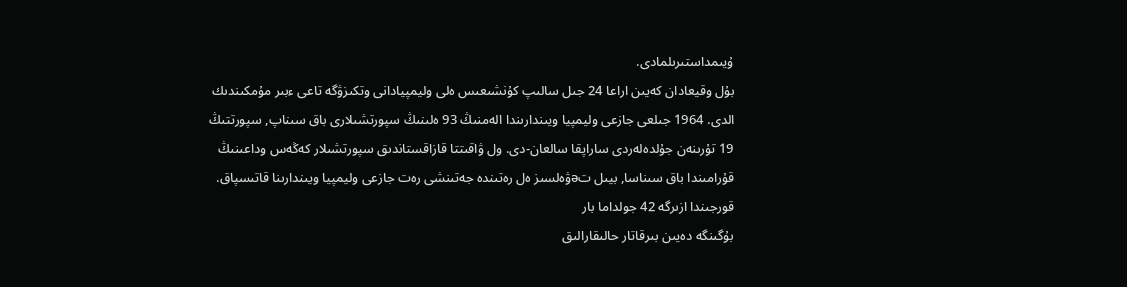ۇيىمداستىرىلمادى.
بۇل وقيعادان كەيىن اراعا 24 جىل سالىپ كۇنشىعىس ەلى وليمپيادانى وتكىزۋگە تاعى ءبىر مۇمكىندىك الدى. 1964 جىلعى جازعى وليمپيا ويىندارىندا الەمنىڭ 93 ەلىنىڭ سپورتشىلارى باق سىناپ, سپورتتىڭ 19 تۇرىنەن جۇلدەلەردى ساراپقا سالعان-دى. ول ۋاقىتتا قازاقستاندىق سپورتشىلار كەڭەس وداعىنىڭ قۇرامىندا باق سىناسا, بيىل تəۋەلسىز ەل رەتىندە جەتىنشى رەت جازعى وليمپيا ويىندارىنا قاتىسپاق.
قورجىندا ازىرگە 42 جولداما بار
بۇگىنگە دەيىن بىرقاتار حالىقارالىق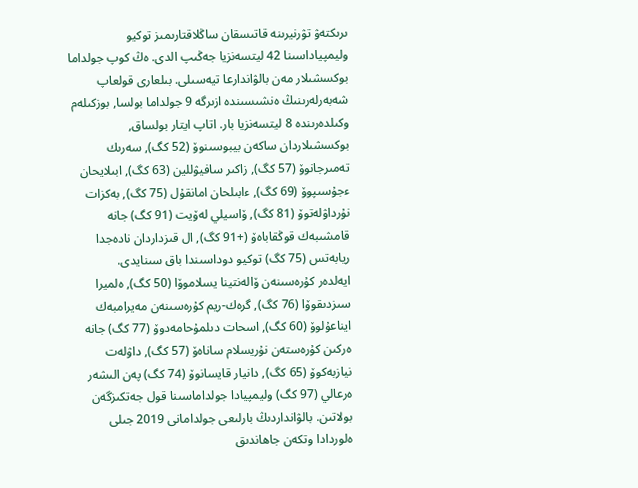ىرىكتەۋ تۋرنيرىنە قاتىسقان ساڭلاقتارىمىز توكيو وليمپياداسىنا 42 ليتسەنزيا جەڭىپ الدى. ەڭ كوپ جولداما بوكسشىلار مەن بالۋاندارعا تيەسىلى. بىلعارى قولعاپ شەبەرلەرىنىڭ ەنشىسىندە ازىرگە 9 جولداما بولسا, بوزكىلەم وكىلدەرىندە 8 ليتسەنزيا بار. اتاپ ايتار بولساق, بوكسشىلاردان ساكەن بيبوسىنوۆ (52 كگ), سەرىك تەمىرجانوۆ (57 كگ), زاكىر سافيۋللين (63 كگ), ابىلايحان ءجۇسىپوۆ (69 كگ), ءابىلحان امانقۇل (75 كگ), بەكزات نۇرداۋلەتوۆ (81 كگ), ۆاسيلي لەۆيت (91 كگ) جانە قامشىبەك قوڭقاباەۆ (+91 كگ), ال قىزداردان نادەجدا ريابەتس (75 كگ) توكيو دوداسىندا باق سىنايدى.
ايەلدەر كۇرەسىنەن ۆالەنتينا يسلاموۆا (50 كگ), ەلميرا سىزدىقوۆا (76 كگ), گرەك-ريم كۇرەسىنەن مەيرامبەك ايناعۇلوۆ (60 كگ), اسحات دىلمۇحامەدوۆ (77 كگ) جانە ەركىن كۇرەستەن نۇريسلام ساناەۆ (57 كگ), داۋلەت نيازبەكوۆ (65 كگ), دانيار قايسانوۆ (74 كگ) پەن الىشەر ەرعالي (97 كگ) وليمپيادا جولداماسىنا قول جەتكىزگەن بولاتىن. بالۋانداردىڭ بارلىعى جولدامانى 2019 جىلى ەلوردادا وتكەن جاھاندىق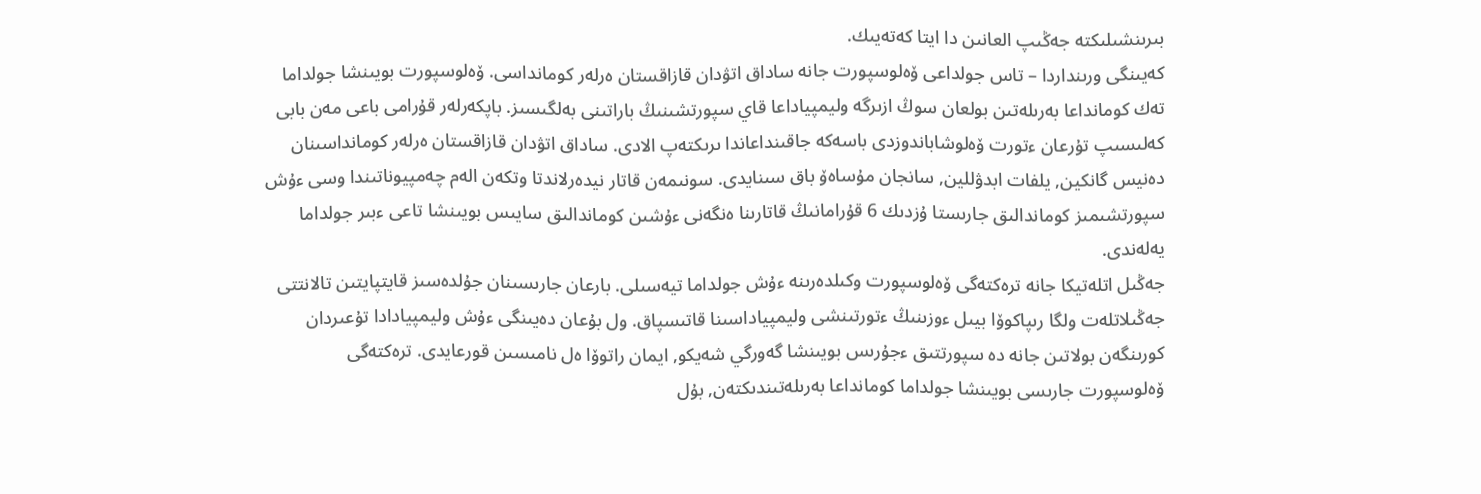بىرىنشىلىكتە جەڭىپ العانىن دا ايتا كەتەيىك.
كەيىنگى ورىنداردا – تاس جولداعى ۆەلوسپورت جانە ساداق اتۋدان قازاقستان ەرلەر كومانداسى. ۆەلوسپورت بويىنشا جولداما تەك كومانداعا بەرىلەتىن بولعان سوڭ ازىرگە وليمپياداعا قاي سپورتشىنىڭ باراتىنى بەلگىسىز. باپكەرلەر قۇرامى باعى مەن بابى كەلىسىپ تۇرعان ءتورت ۆەلوشاباندوزدى باسەكە جاقىنداعاندا ىرىكتەپ الادى. ساداق اتۋدان قازاقستان ەرلەر كومانداسىنان دەنيس گانكين, يلفات ابدۋللين, سانجان مۇساەۆ باق سىنايدى. سونىمەن قاتار نيدەرلاندتا وتكەن الەم چەمپيوناتىندا وسى ءۇش سپورتشىمىز كوماندالىق جارىستا ۇزدىك 6 قۇرامانىڭ قاتارىنا ەنگەنى ءۇشىن كوماندالىق سايىس بويىنشا تاعى ءبىر جولداما يەلەندى.
جەڭىل اتلەتيكا جانە ترەكتەگى ۆەلوسپورت وكىلدەرىنە ءۇش جولداما تيەسىلى. بارعان جارىسىنان جۇلدەسىز قايتپايتىن تالانتتى جەڭىلاتلەت ولگا رىپاكوۆا بيىل ءوزىنىڭ ءتورتىنشى وليمپياداسىنا قاتىسپاق. ول بۇعان دەيىنگى ءۇش وليمپيادادا تۇعىردان كورىنگەن بولاتىن جانە دە سپورتتىق ءجۇرىس بويىنشا گەورگي شەيكو, ايمان راتوۆا ەل نامىسىن قورعايدى. ترەكتەگى ۆەلوسپورت جارىسى بويىنشا جولداما كومانداعا بەرىلەتىندىكتەن, بۇل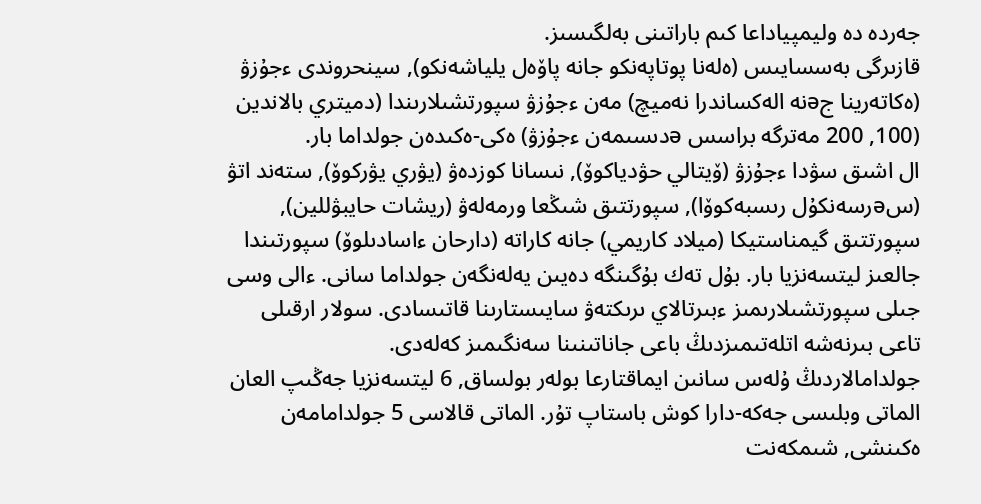جەردە دە وليمپياداعا كىم باراتىنى بەلگىسىز.
قازىرگى بەسسايىس (ەلەنا پوتاپەنكو جانە پاۆەل يلياشەنكو), سينحروندى ءجۇزۋ (ەكاتەرينا جəنە الەكساندرا نەميچ) مەن ءجۇزۋ سپورتشىلارىندا (دميتري بالاندين (100, 200 مەترگە براسس əدىسىمەن ءجۇزۋ) ەكى-ەكىدەن جولداما بار.
ال اشىق سۋدا ءجۇزۋ (ۆيتالي حۋدياكوۆ), نىسانا كوزدەۋ (يۋري يۋركوۆ), ستەند اتۋ (سəرسەنكۇل رىسبەكوۆا), سپورتتىق شىڭعا ورمەلەۋ (ريشات حايبۋللين), سپورتتىق گيمناستيكا (ميلاد كاريمي) جانە كاراتە (دارحان ءاسادىلوۆ) سپورتىندا جالعىز ليتسەنزيا بار. بۇل تەك بۇگىنگە دەيىن يەلەنگەن جولداما سانى. ءالى وسى جىلى سپورتشىلارىمىز ءبىرتالاي ىرىكتەۋ سايىستارىنا قاتىسادى. سولار ارقىلى تاعى بىرنەشە اتلەتىمىزدىڭ باعى جاناتىنىنا سەنگىمىز كەلەدى.
جولدامالاردىڭ ۇلەس سانىن ايماقتارعا بولەر بولساق, 6 ليتسەنزيا جەڭىپ العان الماتى وبلىسى جەكە-دارا كوش باستاپ تۇر. الماتى قالاسى 5 جولدامامەن ەكىنشى, شىمكەنت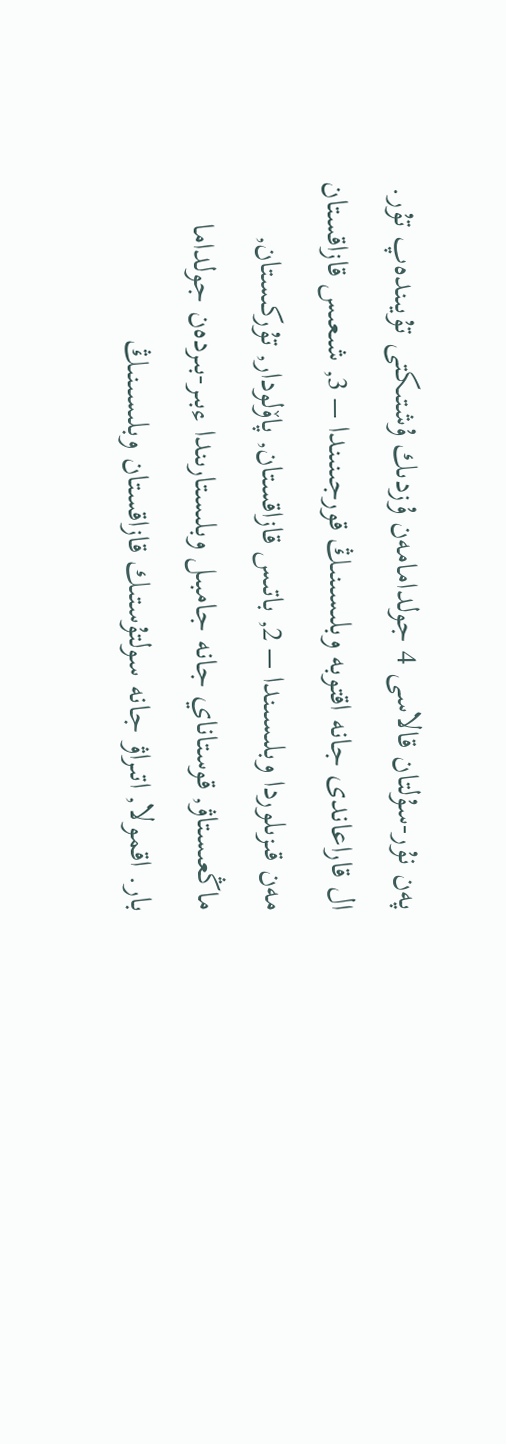پەن نۇر-سۇلتان قالاسى 4 جولدامامەن ۇزدىك ۇشتىكتى تۇيىندەپ تۇر.
ال قاراعاندى جانە اقتوبە وبلىسىنىڭ قورجىنىندا – 3, شىعىس قازاقستان مەن قىزىلوردا وبلىسىندا – 2, باتىس قازاقستان, پاۆلودار, تۇركىستان, ماڭعىستاۋ, قوستاناي جانە جامبىل وبلىستارىندا ءبىر-بىردەن جولداما بار. اقمولا, اتىراۋ جانە سولتۇستىك قازاقستان وبلىسىنىڭ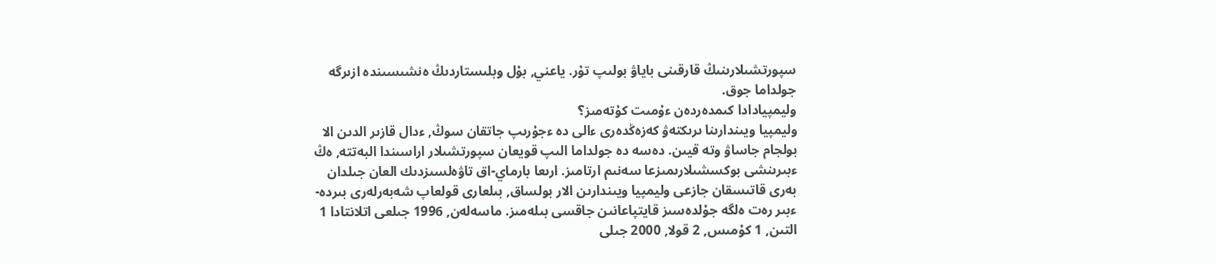سپورتشىلارىنىڭ قارقىنى باياۋ بولىپ تۇر. ياعني, بۇل وبلىستاردىڭ ەنشىسىندە ازىرگە جولداما جوق.
وليمپيادادا كىمدەردەن ءۇمىت كۇتەمىز؟
وليمپيا ويىندارىنا ىرىكتەۋ كەزەڭدەرى ءالى دە ءجۇرىپ جاتقان سوڭ, ءدال قازىر الدىن الا بولجام جاساۋ وتە قيىن. دەسە دە جولداما الىپ قويعان سپورتشىلار اراسىندا البەتتە, ەڭ ءبىرىنشى بوكسشىلارىمىزعا سەنىم ارتامىز. ارىعا بارماي-اق تاۋەلسىزدىك العان جىلدان بەرى قاتىسقان جازعى وليمپيا ويىندارىن الار بولساق, بىلعارى قولعاپ شەبەرلەرى بىردە-ءبىر رەت ەلگە جۇلدەسىز قايتپاعانىن جاقسى بىلەمىز. ماسەلەن, 1996 جىلعى اتلانتادا 1 التىن, 1 كۇمىس, 2 قولا, 2000 جىلى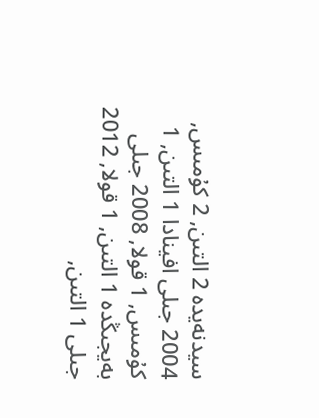سيدنەيدە 2 التىن, 2 كۇمىس, 2004 جىلى افينادا 1 التىن, 1 كۇمىس, 1 قولا, 2008 جىلى بەيجىڭدە 1 التىن, 1 قولا, 2012 جىلى 1 التىن,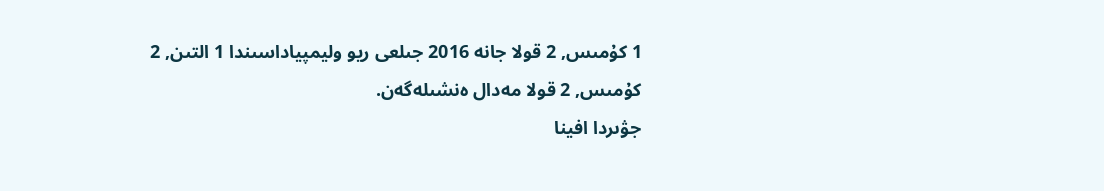1 كۇمىس, 2 قولا جانە 2016 جىلعى ريو وليمپياداسىندا 1 التىن, 2 كۇمىس, 2 قولا مەدال ەنشىلەگەن.
جۋىردا افينا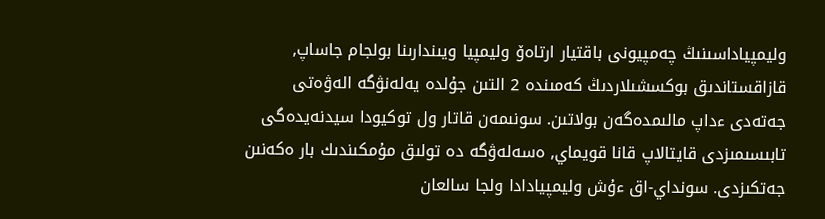وليمپياداسىنىڭ چەمپيونى باقتيار ارتاەۆ وليمپيا ويىندارىنا بولجام جاساپ, قازاقستاندىق بوكسشىلاردىڭ كەمىندە 2 التىن جۇلدە يەلەنۋگە الەۋەتى جەتەدى ءداپ مالىمدەگەن بولاتىن. سونىمەن قاتار ول توكيودا سيدنەيدەگى تابىسىمىزدى قايتالاپ قانا قويماي, ەسەلەۋگە دە تولىق مۇمكىندىك بار ەكەنىن جەتكىزدى. سونداي-اق ءۇش وليمپيادادا ولجا سالعان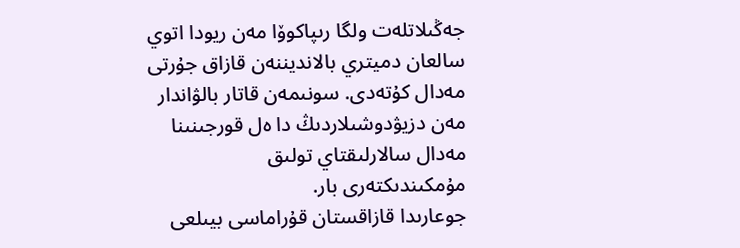جەڭىلاتلەت ولگا رىپاكوۆا مەن ريودا اتوي سالعان دميتري بالانديننەن قازاق جۇرتى مەدال كۇتەدى. سونىمەن قاتار بالۋاندار مەن دزيۋدوشىلاردىڭ دا ەل قورجىنىنا مەدال سالارلىقتاي تولىق مۇمكىندىكتەرى بار.
جوعارىدا قازاقستان قۇراماسى بيىلعى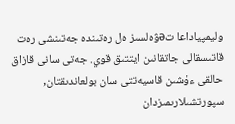وليمپياداعا تəۋەلسىز ەل رەتىندە جەتىنشى رەت قاتىسقالى جاتقانىن ايتتىق قوي. جەتى سانى قازاق حالقى ءۇشىن قاسيەتتى سان بولعاندىقتان, سپورتشىلارىمىزدان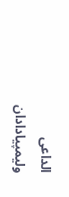الداعى وليمپيادادان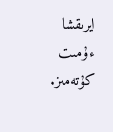ايرىقشا ءۇمىت كۇتەمىز.